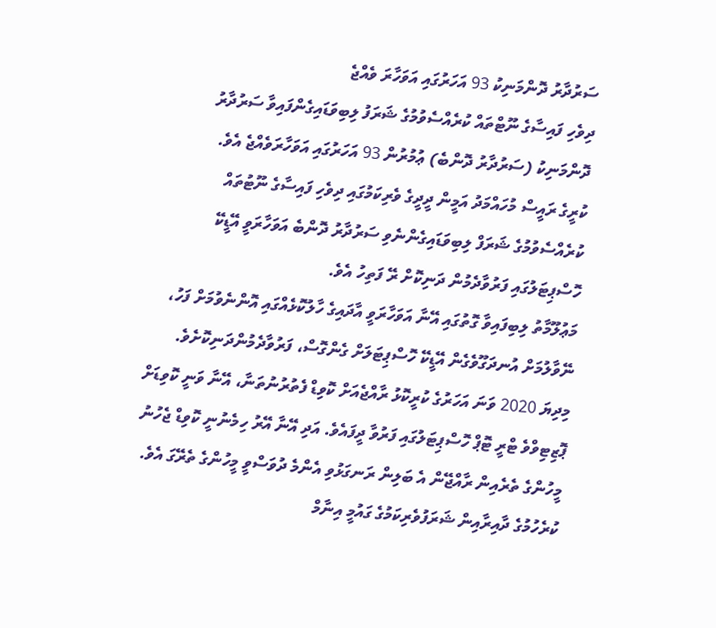ސަރުދާރު ދޮންމަނިކު 93 އަހަރުގައި އަވަހާރަ ވެއްޖެ
ދިވެހި ފައިސާގެ ނޫޓްތައް ކުރެއްސެވުމުގެ ޝަރަފު ލިބިވަޑައިގެންފައިވާ ސަރުދާރު ދޮންމަނިކު (ސަރުދާރު ދޮންބެ) ޢުމުރުން 93 އަހަރުގައި އަވަހާރަވެއްޖެ އެވެ.
ކުރީގެ ރައީސް މުހައްމަދު އަމީން ދީދީގެ ވެރިކަމުގައި ދިވެހި ފައިސާގެ ނޫޓުތައް ކުރެއްސެވުމުގެ ޝަރަފް ލިބިވަޑައިގެންނެވި ސަރުދާރު ދޮންބެ އަވަހާރަވީ އޭޑީކޭ ހޮސްޕިޓަލުގައި ފަރުވާދެމުން ދަނިކޮށް ރޭ ފަތިހު އެވެ.
މަޢުލޫމާތު ލިބިފައިވާ ގޮތުގައި އޭނާ އަވަހާރަވީ އާދައިގެ ހާލުކޮޅެއްގައި އޮންނެވުމަށް ފަހު، ނޭވާލުމަށް އުނދަގޫވެގެން އޭޑީކޭ ހޮސްޕިޓަލަށް ގެންގޮސް، ފަރުވާދެމުންދަނިކޮށެވެ.
މިދިޔަ 2020 ވަނަ އަހަރުގެ ކުރީކޮޅު ރާއްޖެއަށް ކޮވިޑް ފެތުރުނުތަނާ، އޭނާ ވަނީ ކޮވިޑަށް ޕޮޒިޓިވްވެ ޓްރީ ޓޮޕް ހޮސްޕިޓަލުގައި ފަރުވާ ދީފައެވެ. އަދި އޭނާ އޭރު ހިމެނުނީ ކޮވިޑް ޖެހުނު މީހުންގެ ތެރެއިން ރާއްޖޭން އެ ބަލިން ރަނގަޅުވި އެންމެ ދުވަސްވީ މީހުންގެ ތެރޭގަ އެވެ.
ކުރެހުމުގެ ދާއިރާއިން ޝަރަފުވެރިކަމުގެ ގައުމީ އިނާމް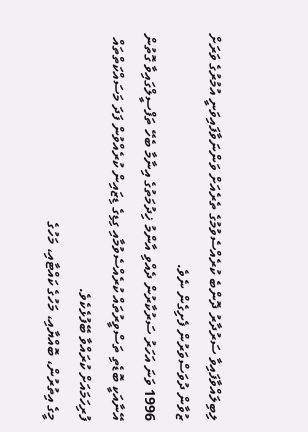ލިބިލައްވާފައިވާ ސަރުދާރު ދޮންބެ ކުރެއްސެވުމުގެ ތެރެއަށް ވަންނަވާފައިވަނީ އުމުރުގެ ވަރަށް ޒުވާން ދުވަސްވަރުން ފެށިގެން ނެވެ.
1996 ވަނަ އަހަރު ސަރުކާރުން ދެއްވި އާންމު ޚިދުމަތުގެ އިނާމާ ބެހޭ ތަފްސީލްގައިވާ ގޮތުން އޭނާއަކީ ބޮޑެތި ތަސްވީރުތައް ކުރެއްސެވުމާއި ގިޑިގެ ޑިޒައިން ކުރެއްވުން ފަދަ މަސައްކަތްތައް ފުރިހަމައަށް ކުރައްވާ ބޭފުޅެކެވެ.
މީގެ އިތުރުން، ބޮއްޔާއި، މަހުގެ ކައްޓާއި، މަހުގެ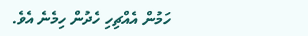ހަމުން އެއްޗިހި ހެދުން ހިމެނެ އެވެ.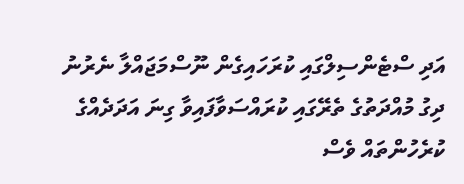އަދި ސްޓެންސިލްގައި ކުރަހައިގެން ނޫސްމަޖައްލާ ނެރުނު ދިގު މުއްދަތުގެ ތެރޭގައި ކުރައްސަވާފައިވާ ގިނަ އަދަދެއްގެ ކުރެހުންތައް ވެސް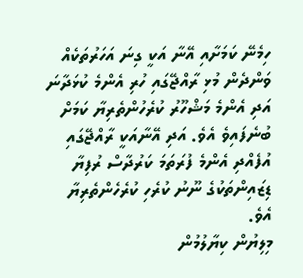ހިމެނޭ ކަމަށާއި އޭނާ އަކީ ގިނަ އަހަރުތަކެއް ވަންދެން މުޅި ރާއްޖޭގައި ހުރި އެންމެ ކުޅަދާނަ އަދި އެންމެ މަޝްހޫރު ކުރެހުންތެރިޔާ ކަމަށް ބުނެފައިވެ އެވެ. އަދި އޭނާއަކީ ރާއްޖޭގައި އުފެއްދި އެންމެ ފުރަތަމަ ކަރުދާސް ރުފިޔާ ޑިޒައިންތަކުގެ ނޫނު ކުރެހި ކުރެހެންތެރިޔާ އެވެ.
މިލިޔުން ކިޔާލުމުން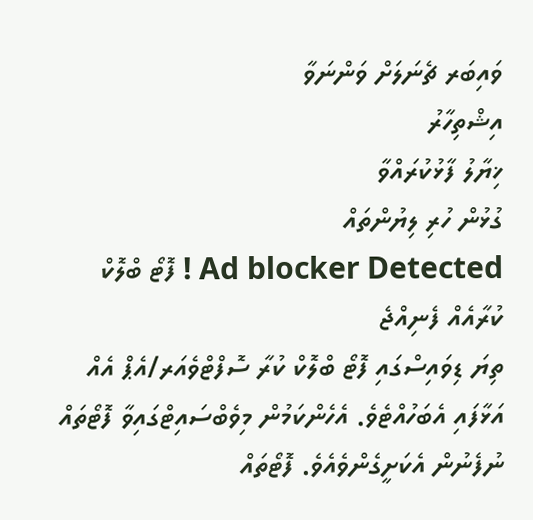ވައިބަރ ޗެނަލަށް ވަންނަވާ
އިޝްތިހާރު
ޚިޔާލު ފާޅުކުރައްވާ
ގުޅުން ހުރި ލިޔުންތައް
Ad blocker Detected ! ފޮޓޯ ބްލޮކް ކުރާއެއް ފެނިއްޖެ
ތިޔަ ޑިވައިސްގައި ފޮޓޯ ބްލޮކް ކުރާ ސޮފްޓްވެއަރ/އެޕް އެއް އަޅާފައި އެބަހުއްޓެވެ. އެހެންކަމުން މިވެބްސައިޓްގައިވާ ފޮޓޯތައް ނުފެނުން އެކަށީގެންވެއެވެ. ފޮޓޯތައް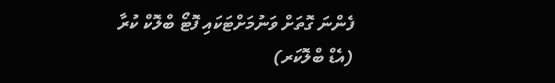ފެންނަ ގޮތަށް ވަނުމަށްޓަކައި ފޮޓޯ ބްލޮކް ކުރާ (އެޑް ބްލޮކަރ)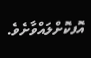އޮފކޮށްލައްވާށެވެ.